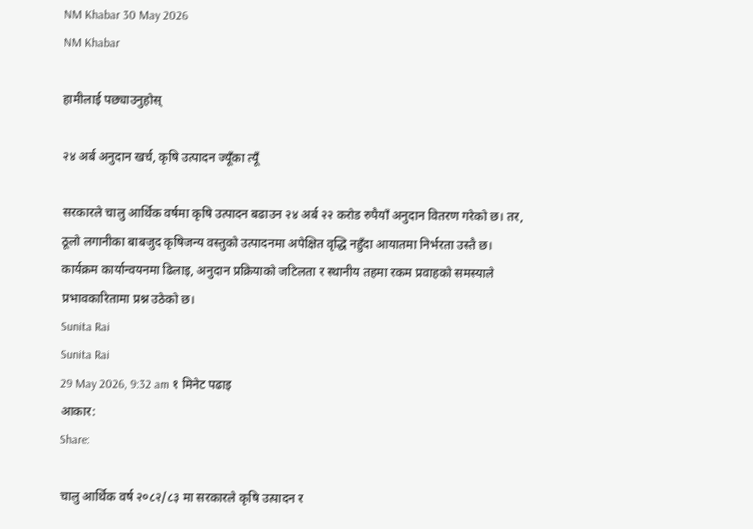NM Khabar 30 May 2026
NM Khabar

हामीलाई पछ्याउनुहोस्

२४ अर्ब अनुदान खर्च, कृषि उत्पादन ज्यूँका त्यूँ

सरकारले चालु आर्थिक वर्षमा कृषि उत्पादन बढाउन २४ अर्ब २२ करोड रुपैयाँ अनुदान वितरण गरेको छ। तर, ठूलो लगानीका बाबजुद कृषिजन्य वस्तुको उत्पादनमा अपेक्षित वृद्धि नहुँदा आयातमा निर्भरता उस्तै छ। कार्यक्रम कार्यान्वयनमा ढिलाइ, अनुदान प्रक्रियाको जटिलता र स्थानीय तहमा रकम प्रवाहको समस्याले प्रभावकारितामा प्रश्न उठेको छ।
Sunita Rai
Sunita Rai
29 May 2026, 9:32 am १ मिनेट पढाइ
आकार:
Share:

चालु आर्थिक वर्ष २०८२/८३ मा सरकारले कृषि उत्पादन र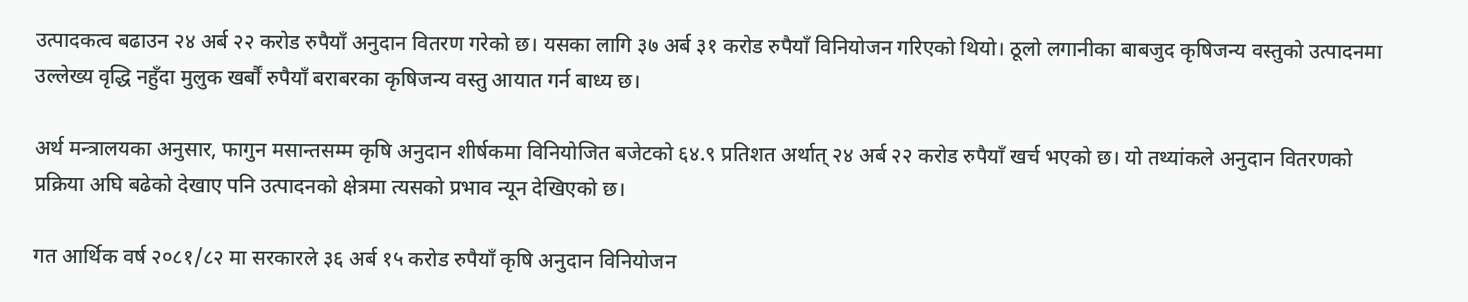उत्पादकत्व बढाउन २४ अर्ब २२ करोड रुपैयाँ अनुदान वितरण गरेको छ। यसका लागि ३७ अर्ब ३१ करोड रुपैयाँ विनियोजन गरिएको थियो। ठूलो लगानीका बाबजुद कृषिजन्य वस्तुको उत्पादनमा उल्लेख्य वृद्धि नहुँदा मुलुक खर्बौं रुपैयाँ बराबरका कृषिजन्य वस्तु आयात गर्न बाध्य छ।

अर्थ मन्त्रालयका अनुसार, फागुन मसान्तसम्म कृषि अनुदान शीर्षकमा विनियोजित बजेटको ६४.९ प्रतिशत अर्थात् २४ अर्ब २२ करोड रुपैयाँ खर्च भएको छ। यो तथ्यांकले अनुदान वितरणको प्रक्रिया अघि बढेको देखाए पनि उत्पादनको क्षेत्रमा त्यसको प्रभाव न्यून देखिएको छ।

गत आर्थिक वर्ष २०८१/८२ मा सरकारले ३६ अर्ब १५ करोड रुपैयाँ कृषि अनुदान विनियोजन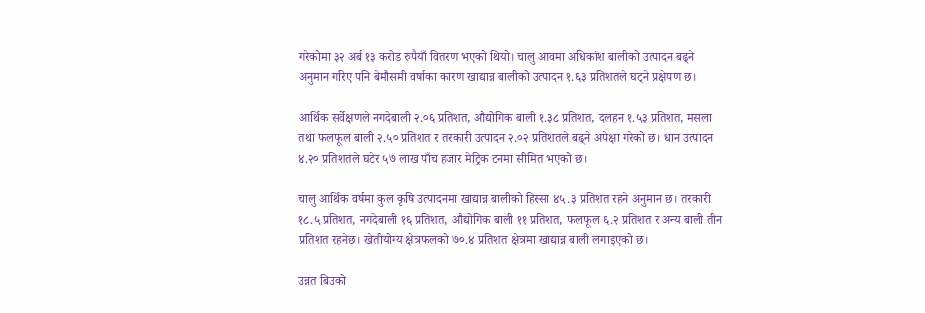गरेकोमा ३२ अर्ब १३ करोड रुपैयाँ वितरण भएको थियो। चालु आवमा अधिकांश बालीको उत्पादन बढ्ने अनुमान गरिए पनि बेमौसमी वर्षाका कारण खाद्यान्न बालीको उत्पादन १.६३ प्रतिशतले घट्ने प्रक्षेपण छ।

आर्थिक सर्वेक्षणले नगदेबाली २.०६ प्रतिशत, औद्योगिक बाली १.३८ प्रतिशत, दलहन १.५३ प्रतिशत, मसला तथा फलफूल बाली २.५० प्रतिशत र तरकारी उत्पादन २.०२ प्रतिशतले बढ्ने अपेक्षा गरेको छ। धान उत्पादन ४.२० प्रतिशतले घटेर ५७ लाख पाँच हजार मेट्रिक टनमा सीमित भएको छ।

चालु आर्थिक वर्षमा कुल कृषि उत्पादनमा खाद्यान्न बालीको हिस्सा ४५.३ प्रतिशत रहने अनुमान छ। तरकारी १८.५ प्रतिशत, नगदेबाली १६ प्रतिशत, औद्योगिक बाली ११ प्रतिशत, फलफूल ६.२ प्रतिशत र अन्य बाली तीन प्रतिशत रहनेछ। खेतीयोग्य क्षेत्रफलको ७०.४ प्रतिशत क्षेत्रमा खाद्यान्न बाली लगाइएको छ।

उन्नत बिउको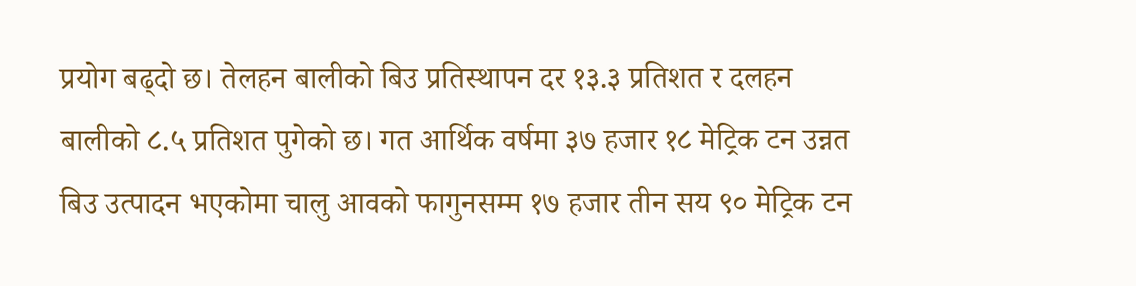प्रयोग बढ्दो छ। तेलहन बालीको बिउ प्रतिस्थापन दर १३.३ प्रतिशत र दलहन बालीको ८.५ प्रतिशत पुगेको छ। गत आर्थिक वर्षमा ३७ हजार १८ मेट्रिक टन उन्नत बिउ उत्पादन भएकोमा चालु आवको फागुनसम्म १७ हजार तीन सय ९० मेट्रिक टन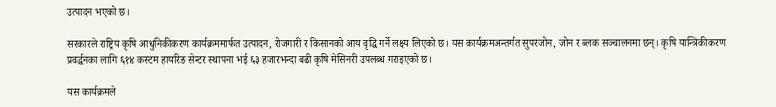उत्पादन भएको छ।

सरकारले राष्ट्रिय कृषि आधुनिकीकरण कार्यक्रममार्फत उत्पादन, रोजगारी र किसानको आय वृद्धि गर्ने लक्ष्य लिएको छ। यस कार्यक्रमअन्तर्गत सुपरजोन, जोन र ब्लक सञ्चालनमा छन्। कृषि यान्त्रिकीकरण प्रवर्द्धनका लागि ६१४ कस्टम हायरिङ सेन्टर स्थापना भई ६३ हजारभन्दा बढी कृषि मेसिनरी उपलब्ध गराइएको छ।

यस कार्यक्रमले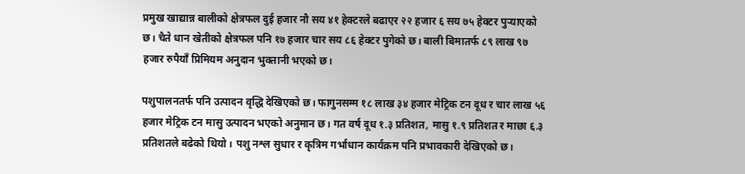प्रमुख खाद्यान्न बालीको क्षेत्रफल दुई हजार नौ सय ४१ हेक्टरले बढाएर २२ हजार ६ सय ७५ हेक्टर पुर्‍याएको छ। चैते धान खेतीको क्षेत्रफल पनि १७ हजार चार सय ८६ हेक्टर पुगेको छ। बाली बिमातर्फ ८९ लाख ९७ हजार रुपैयाँ प्रिमियम अनुदान भुक्तानी भएको छ।

पशुपालनतर्फ पनि उत्पादन वृद्धि देखिएको छ। फागुनसम्म १८ लाख ३४ हजार मेट्रिक टन दूध र चार लाख ५६ हजार मेट्रिक टन मासु उत्पादन भएको अनुमान छ। गत वर्ष दूध १.३ प्रतिशत, मासु १.९ प्रतिशत र माछा ६.३ प्रतिशतले बढेको थियो। पशु नश्ल सुधार र कृत्रिम गर्भाधान कार्यक्रम पनि प्रभावकारी देखिएको छ।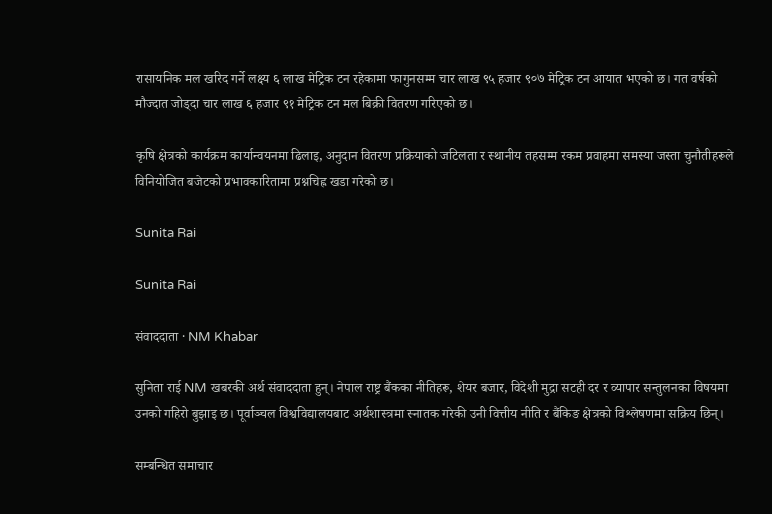रासायनिक मल खरिद गर्ने लक्ष्य ६ लाख मेट्रिक टन रहेकामा फागुनसम्म चार लाख ९५ हजार ९०७ मेट्रिक टन आयात भएको छ। गत वर्षको मौज्दात जोड्दा चार लाख ६ हजार ९१ मेट्रिक टन मल बिक्री वितरण गरिएको छ।

कृषि क्षेत्रको कार्यक्रम कार्यान्वयनमा ढिलाइ, अनुदान वितरण प्रक्रियाको जटिलता र स्थानीय तहसम्म रकम प्रवाहमा समस्या जस्ता चुनौतीहरूले विनियोजित बजेटको प्रभावकारितामा प्रश्नचिह्न खडा गरेको छ।

Sunita Rai

Sunita Rai

संवाददाता · NM Khabar

सुनिता राई NM खबरकी अर्थ संवाददाता हुन्। नेपाल राष्ट्र बैंकका नीतिहरू, शेयर बजार, विदेशी मुद्रा सटही दर र व्यापार सन्तुलनका विषयमा उनको गहिरो बुझाइ छ। पूर्वाञ्चल विश्वविद्यालयबाट अर्थशास्त्रमा स्नातक गरेकी उनी वित्तीय नीति र बैंकिङ क्षेत्रको विश्लेषणमा सक्रिय छिन्।

सम्बन्धित समाचार